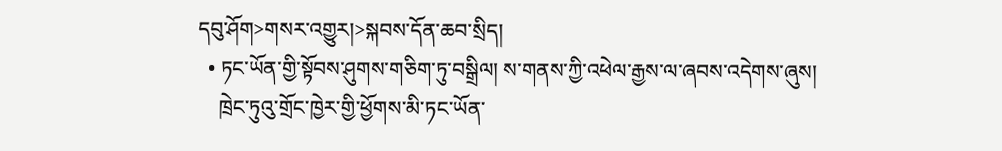དབུ་ཤོག>གསར་འགྱུར།>སྐབས་དོན་ཆབ་སྲིད།
  • ཏང་ཡོན་གྱི་སྟོབས་ཤུགས་གཅིག་ཏུ་བསྒྲིལ། ས་གནས་ཀྱི་འཕེལ་རྒྱས་ལ་ཞབས་འདེགས་ཞུས།
    ཁྲེང་ཏུའུ་གྲོང་ཁྱེར་གྱི་ཕྱོགས་མི་ཏང་ཡོན་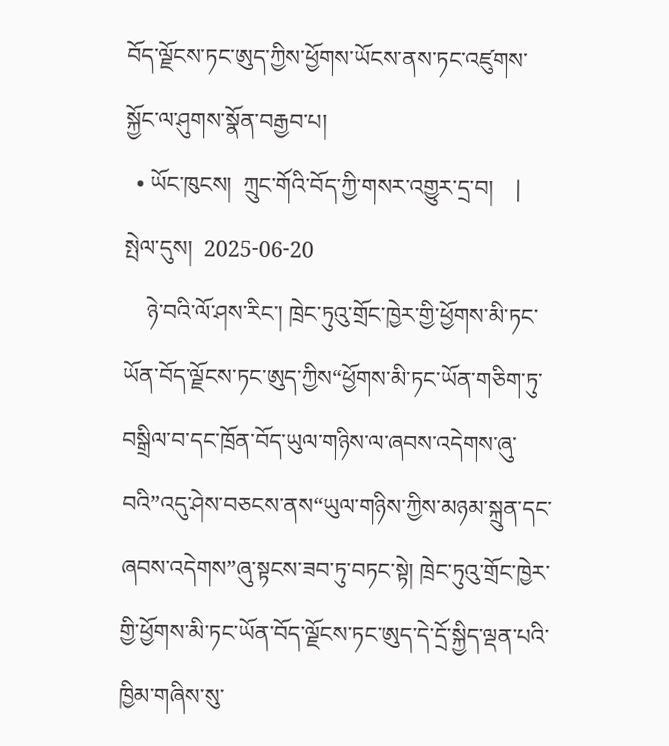བོད་ལྗོངས་ཏང་ཨུད་ཀྱིས་ཕྱོགས་ཡོངས་ནས་ཏང་འཛུགས་སྐྱོང་ལ་ཤུགས་སྣོན་བརྒྱབ་པ།
  • ཡོང་ཁུངས།  ཀྲུང་གོའི་བོད་ཀྱི་གསར་འགྱུར་དྲ་བ།    |     སྤེལ་དུས།  2025-06-20
    ཉེ་བའི་ལོ་ཤས་རིང་། ཁྲེང་ཏུའུ་གྲོང་ཁྱེར་གྱི་ཕྱོགས་མི་ཏང་ཡོན་བོད་ལྗོངས་ཏང་ཨུད་ཀྱིས“ཕྱོགས་མི་ཏང་ཡོན་གཅིག་ཏུ་བསྒྲིལ་བ་དང་ཁྲོན་བོད་ཡུལ་གཉིས་ལ་ཞབས་འདེགས་ཞུ་བའི”འདུ་ཤེས་བཅངས་ནས“ཡུལ་གཉིས་ཀྱིས་མཉམ་སྐྲུན་དང་ཞབས་འདེགས”ཞུ་སྟངས་ཟབ་ཏུ་བཏང་སྟེ། ཁྲེང་ཏུའུ་གྲོང་ཁྱེར་གྱི་ཕྱོགས་མི་ཏང་ཡོན་བོད་ལྗོངས་ཏང་ཨུད་དེ་དྲོ་སྐྱིད་ལྡན་པའི་ཁྱིམ་གཞིས་སུ་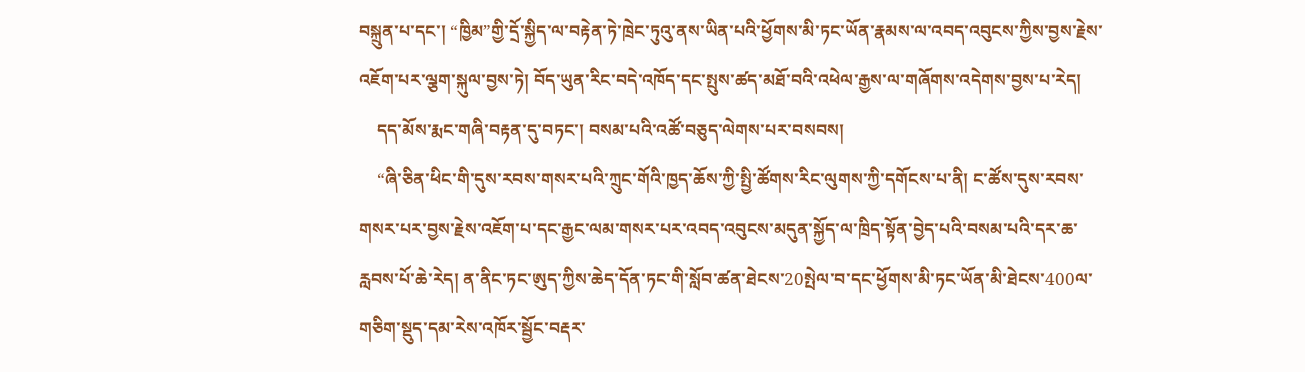བསྐྲུན་པ་དང་། “ཁྱིམ”གྱི་དྲོ་སྐྱིད་ལ་བརྟེན་ཏེ་ཁྲེང་ཏུའུ་ནས་ཡིན་པའི་ཕྱོགས་མི་ཏང་ཡོན་རྣམས་ལ་འབད་འབུངས་ཀྱིས་བྱས་རྗེས་འཇོག་པར་ལྕག་སྐུལ་བྱས་ཏེ། བོད་ཡུན་རིང་བདེ་འཁོད་དང་སྤུས་ཚད་མཐོ་བའི་འཕེལ་རྒྱས་ལ་གཞོགས་འདེགས་བྱས་པ་རེད།
    དད་མོས་རྨང་གཞི་བརྟན་དུ་བཏང་། བསམ་པའི་འཚོ་བཅུད་ལེགས་པར་བསབས།
    “ཞི་ཅིན་ཕིང་གི་དུས་རབས་གསར་པའི་ཀྲུང་གོའི་ཁྱད་ཆོས་ཀྱི་སྤྱི་ཚོགས་རིང་ལུགས་ཀྱི་དགོངས་པ་ནི། ང་ཚོས་དུས་རབས་གསར་པར་བྱས་རྗེས་འཇོག་པ་དང་རྒྱང་ལམ་གསར་པར་འབད་འབུངས་མདུན་སྐྱོད་ལ་ཁྲིད་སྟོན་བྱེད་པའི་བསམ་པའི་དར་ཆ་རླབས་པོ་ཆེ་རེད། ན་ནིང་ཏང་ཨུད་ཀྱིས་ཆེད་དོན་ཏང་གི་སློབ་ཚན་ཐེངས་20སྤེལ་བ་དང་ཕྱོགས་མི་ཏང་ཡོན་མི་ཐེངས་400ལ་གཅིག་སྡུད་དམ་རེས་འཁོར་སྦྱོང་བརྡར་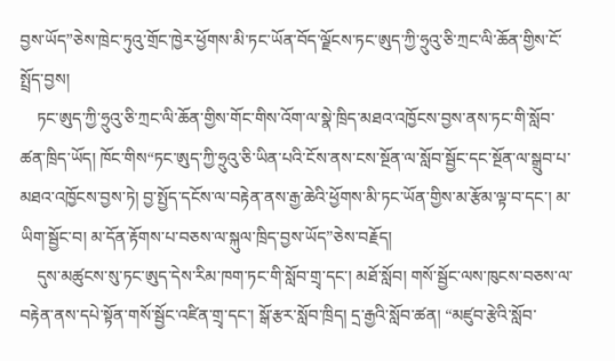བྱས་ཡོད”ཅེས་ཁྲེང་ཏུའུ་གྲོང་ཁྱེར་ཕྱོགས་མི་ཏང་ཡོན་བོད་ལྗོངས་ཏང་ཨུད་ཀྱི་ཧྲུའུ་ཅི་ཀྲང་ལི་ཆོན་གྱིས་ངོ་སྤྲོད་བྱས།
    ཏང་ཨུད་ཀྱི་ཧྲུའུ་ཅི་ཀྲང་ལི་ཆོན་གྱིས་གོང་གིས་འོག་ལ་སྣེ་ཁྲིད་མཐའ་འཁྱོངས་བྱས་ནས་ཏང་གི་སློབ་ཚན་ཁྲིད་ཡོད། ཁོང་གིས“ཏང་ཨུད་ཀྱི་ཧྲུའུ་ཅི་ཡིན་པའི་ངོས་ནས་ངས་སྔོན་ལ་སློབ་སྦྱོང་དང་སྔོན་ལ་སྒྲུབ་པ་མཐའ་འཁྱོངས་བྱས་ཏེ། བྱ་སྤྱོད་དངོས་ལ་བརྟེན་ནས་རྒྱ་ཆེའི་ཕྱོགས་མི་ཏང་ཡོན་གྱིས་མ་རྩོམ་ལྟ་བ་དང་། མ་ཡིག་སྦྱོང་བ། མ་དོན་རྟོགས་པ་བཅས་ལ་སྐུལ་ཁྲིད་བྱས་ཡོད”ཅེས་བརྗོད།
    དུས་མཚུངས་སུ་ཏང་ཨུད་དེས་རིམ་ཁག་ཏང་གི་སློབ་གྲྭ་དང་། མཐོ་སློབ། གསོ་སྦྱོང་ལས་ཁུངས་བཅས་ལ་བརྟེན་ནས་དཔེ་སྟོན་གསོ་སྦྱོང་འཛིན་གྲྭ་དང་། སྒོ་རྩར་སློབ་ཁྲིད། དྲ་རྒྱའི་སློབ་ཚན། “མཛུབ་རྩེའི་སློབ་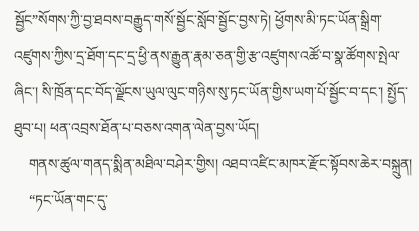སྦྱོང”སོགས་ཀྱི་བྱ་ཐབས་བརྒྱུད་གསོ་སྦྱོང་སློབ་སྦྱོང་བྱས་ཏེ། ཕྱོགས་མི་ཏང་ཡོན་སྒྲིག་འཛུགས་ཀྱིས་དྲ་ཐོག་དང་དྲ་ཕྱི་ནས་རྒྱུན་རྣམ་ཅན་གྱི་རྩ་འཛུགས་འཚོ་བ་སྣ་ཚོགས་སྤེལ་ཞིང་། སི་ཁྲོན་དང་བོད་ལྗོངས་ཡུལ་ལུང་གཉིས་སུ་ཏང་ཡོན་གྱིས་ཡག་པོ་སྦྱོང་བ་དང་། སྤྱོད་ཐུབ་པ། ཕན་འབྲས་ཐོན་པ་བཅས་འགན་ལེན་བྱས་ཡོད།
    གནས་ཚུལ་གནད་སྨིན་མཐིལ་བཤེར་གྱིས། འཐབ་འཛིང་མཁར་རྫོང་སྟོབས་ཆེར་བསྐྲུན།
    “ཏང་ཡོན་གང་དུ་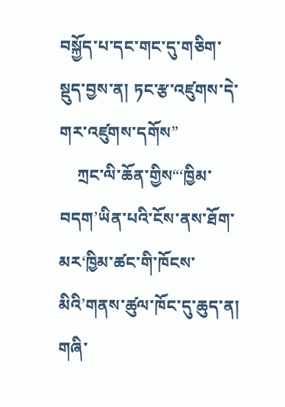བསྐྱོད་པ་དང་གང་དུ་གཅིག་སྡུད་བྱས་ན། ཏང་རྩ་འཛུགས་དེ་གར་འཛུགས་དགོས”
    ཀྲང་ལི་ཆོན་གྱིས“‘ཁྱིམ་བདག’ཡིན་པའི་ངོས་ནས་ཐོག་མར‘ཁྱིམ་ཚང་གི་ཁོངས་མིའི’གནས་ཚུལ་ཁོང་དུ་ཆུད་ན། གཞི་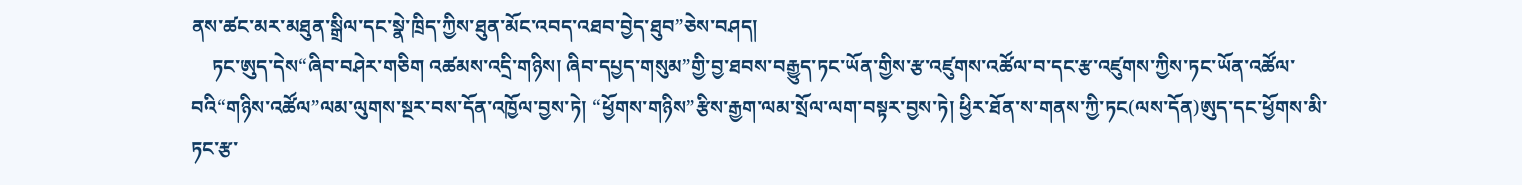ནས་ཚང་མར་མཐུན་སྒྲིལ་དང་སྣེ་ཁྲིད་ཀྱིས་ཐུན་མོང་འབད་འཐབ་བྱེད་ཐུབ”ཅེས་བཤད།
    ཏང་ཨུད་དེས“ཞིབ་བཤེར་གཅིག འཚམས་འདྲི་གཉིས། ཞིབ་དཔྱད་གསུམ”གྱི་བྱ་ཐབས་བརྒྱུད་ཏང་ཡོན་གྱིས་རྩ་འཛུགས་འཚོལ་བ་དང་རྩ་འཛུགས་ཀྱིས་ཏང་ཡོན་འཚོལ་བའི“གཉིས་འཚོལ”ལམ་ལུགས་སྔར་བས་དོན་འཁྱོལ་བྱས་ཏེ། “ཕྱོགས་གཉིས”རྩིས་རྒྱག་ལམ་སྲོལ་ལག་བསྟར་བྱས་ཏེ། ཕྱིར་ཐོན་ས་གནས་ཀྱི་ཏང(ལས་དོན)ཨུད་དང་ཕྱོགས་མི་ཏང་རྩ་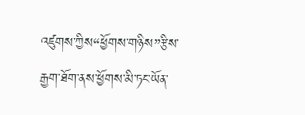འཛུགས་ཀྱིས“ཕྱོགས་གཉིས”རྩིས་རྒྱག་ཐོག་ནས་ཕྱོགས་མི་ཏང་ཡོན་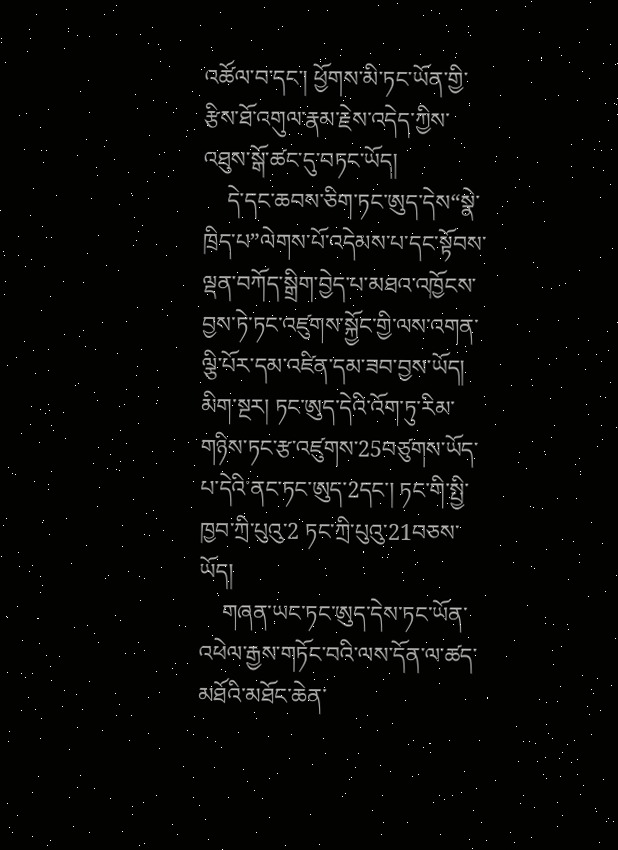འཚོལ་བ་དང་། ཕྱོགས་མི་ཏང་ཡོན་གྱི་རྩིས་ཐོ་འགུལ་རྣམ་རྗེས་འདེད་ཀྱིས་འཐུས་སྒོ་ཚང་དུ་བཏང་ཡོད།
    དེ་དང་ཆབས་ཅིག་ཏང་ཨུད་དེས“སྣེ་ཁྲིད་པ”ལེགས་པོ་འདེམས་པ་དང་སྟོབས་ལྡན་བཀོད་སྒྲིག་བྱེད་པ་མཐའ་འཁྱོངས་བྱས་ཏེ་ཏང་འཛུགས་སྐྱོང་གྱི་ལས་འགན་ལྕི་པོར་དམ་འཛིན་དམ་ཟབ་བྱས་ཡོད། མིག་སྔར། ཏང་ཨུད་དེའི་འོག་ཏུ་རིམ་གཉིས་ཏང་རྩ་འཛུགས་25བཙུགས་ཡོད་པ་དེའི་ནང་ཏང་ཨུད་2དང་། ཏང་གི་སྤྱི་ཁྱབ་ཀྲི་པུའུ་2 ཏང་ཀྲི་པུའུ་21བཅས་ཡོད།
    གཞན་ཡང་ཏང་ཨུད་དེས་ཏང་ཡོན་འཕེལ་རྒྱས་གཏོང་བའི་ལས་དོན་ལ་ཚད་མཐོའི་མཐོང་ཆེན་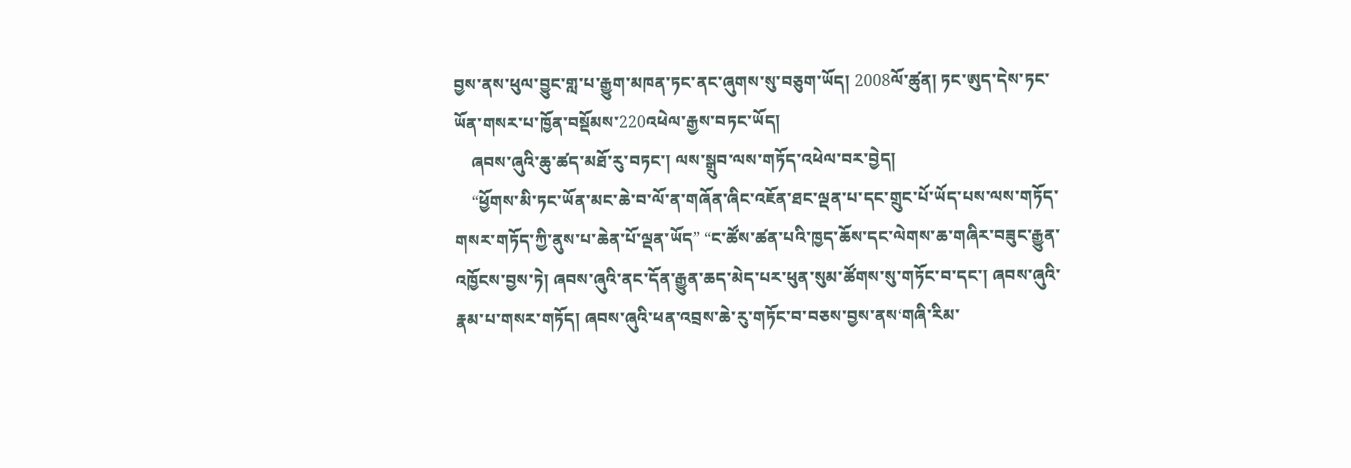བྱས་ནས་ཕུལ་བྱུང་གླ་པ་རྒྱུག་མཁན་ཏང་ནང་ཞུགས་སུ་བཅུག་ཡོད། 2008ལོ་ཚུན། ཏང་ཨུད་དེས་ཏང་ཡོན་གསར་པ་ཁྱོན་བསྡོམས་220འཕེལ་རྒྱས་བཏང་ཡོད།
    ཞབས་ཞུའི་ཆུ་ཚད་མཐོ་རུ་བཏང་། ལས་སྒྲུབ་ལས་གཏོད་འཕེལ་བར་བྱེད།
    “ཕྱོགས་མི་ཏང་ཡོན་མང་ཆེ་བ་ལོ་ན་གཞོན་ཞིང་འཇོན་ཐང་ལྡན་པ་དང་གྲུང་པོ་ཡོད་པས་ལས་གཏོད་གསར་གཏོད་ཀྱི་ནུས་པ་ཆེན་པོ་ལྡན་ཡོད” “ང་ཚོས་ཚན་པའི་ཁྱད་ཆོས་དང་ལེགས་ཆ་གཞིར་བཟུང་རྒྱུན་འཁྱོངས་བྱས་ཏེ། ཞབས་ཞུའི་ནང་དོན་རྒྱུན་ཆད་མེད་པར་ཕུན་སུམ་ཚོགས་སུ་གཏོང་བ་དང་། ཞབས་ཞུའི་རྣམ་པ་གསར་གཏོད། ཞབས་ཞུའི་ཕན་འབྲས་ཆེ་རུ་གཏོང་བ་བཅས་བྱས་ནས‘གཞི་རིམ་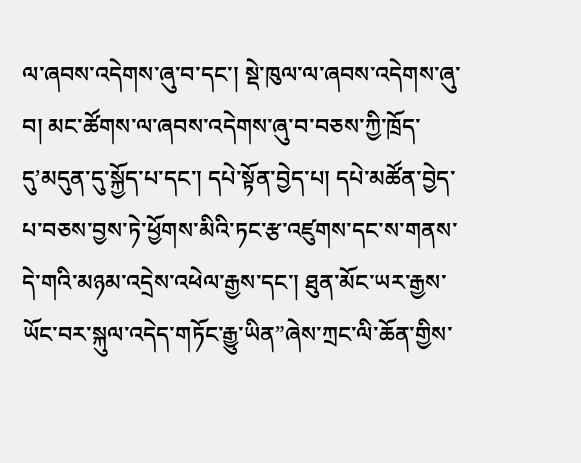ལ་ཞབས་འདེགས་ཞུ་བ་དང་། སྡེ་ཁུལ་ལ་ཞབས་འདེགས་ཞུ་བ། མང་ཚོགས་ལ་ཞབས་འདེགས་ཞུ་བ་བཅས་ཀྱི་ཁྲོད་དུ’མདུན་དུ་སྐྱོད་པ་དང་། དཔེ་སྟོན་བྱེད་པ། དཔེ་མཚོན་བྱེད་པ་བཅས་བྱས་ཏེ་ཕྱོགས་མིའི་ཏང་རྩ་འཛུགས་དང་ས་གནས་དེ་གའི་མཉམ་འདྲེས་འཕེལ་རྒྱས་དང་། ཐུན་མོང་ཡར་རྒྱས་ཡོང་བར་སྐུལ་འདེད་གཏོང་རྒྱུ་ཡིན”ཞེས་ཀྲང་ལི་ཆོན་གྱིས་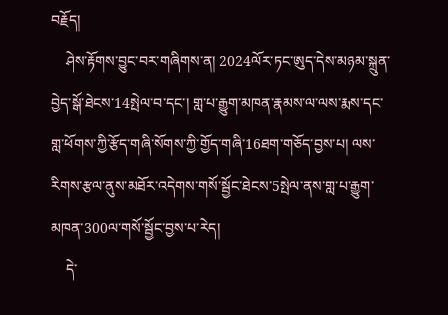བརྗོད།
    ཤེས་རྟོགས་བྱུང་བར་གཞིགས་ན། 2024ལོར་ཏང་ཨུད་དེས་མཉམ་སྐྲུན་བྱེད་སྒོ་ཐེངས་14སྤེལ་བ་དང་། གླ་པ་རྒྱུག་མཁན་རྣམས་ལ་ལས་རྨས་དང་གླ་ཕོགས་ཀྱི་རྩོད་གཞི་སོགས་ཀྱི་གྱོད་གཞི་16ཐག་གཅོད་བྱས་པ། ལས་རིགས་རྩལ་ནུས་མཐོར་འདེགས་གསོ་སྦྱོང་ཐེངས་5སྤེལ་ནས་གླ་པ་རྒྱུག་མཁན་300ལ་གསོ་སྦྱོང་བྱས་པ་རེད།
    དེ་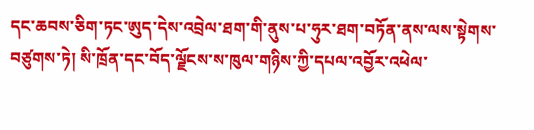དང་ཆབས་ཅིག་ཏང་ཨུད་དེས་འབྲེལ་ཐག་གི་ནུས་པ་ཧུར་ཐག་བཏོན་ནས་ལས་སྟེགས་བཙུགས་ཏེ། སི་ཁྲོན་དང་བོད་ལྗོངས་ས་ཁུལ་གཉིས་ཀྱི་དཔལ་འབྱོར་འཕེལ་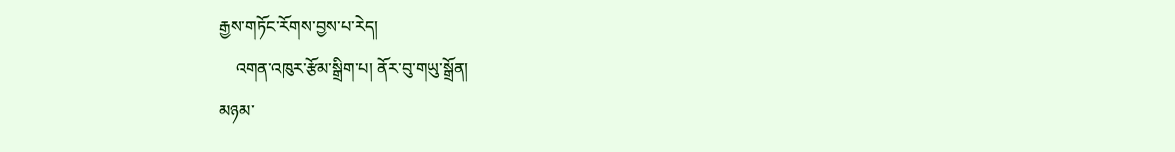རྒྱས་གཏོང་རོགས་བྱས་པ་རེད།
    འགན་འཁུར་རྩོམ་སྒྲིག་པ། ནོར་བུ་གཡུ་སྒྲོན།
མཉམ་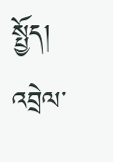སྤྱོད།
འབྲེལ་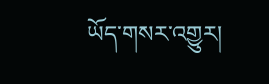ཡོད་གསར་འགྱུར།